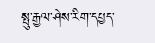སྤུ་རྒྱལ་ཤེས་རིག་དཔྱད་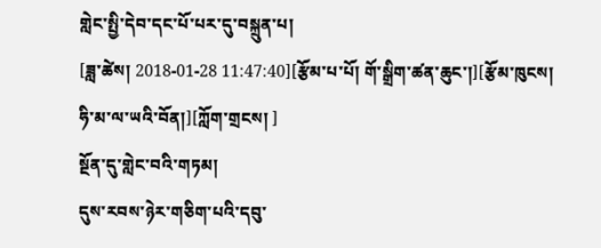གླེང་སྤྱི་དེབ་དང་པོ་པར་དུ་བསྐྲུན་པ།
[ཟླ་ཚེས། 2018-01-28 11:47:40][རྩོམ་པ་པོ། གོ་སྒྲིག་ཚན་ཆུང་།][རྩོམ་ཁུངས། ཧི་མ་ལ་ཡའི་བོན།][ཀློག་གྲངས། ]
སྔོན་དུ་གླེང་བའི་གཏམ།
དུས་རབས་ཉེར་གཅིག་པའི་དབུ་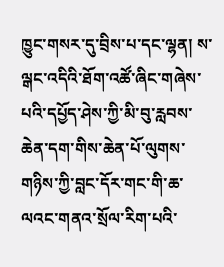ཁྱུང་གསར་དུ་བྲིས་པ་དང་ལྷན། ས་ལྒང་འདིའི་ཐོག་འཚོ་ཞིང་གཞེས་པའི་དཔྱོད་ཤེས་ཀྱི་མི་བུ་རླབས་ཆེན་དག་གིས་ཆེན་པོ་ལུགས་གཉིས་ཀྱི་བླང་དོར་གང་གི་ཆ་ལའང་གནའ་སྲོལ་རིག་པའི་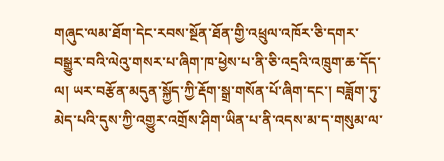གཞུང་ལམ་ཐོག་དེང་རབས་སྔོན་ཐོན་གྱི་འཕྲུལ་འཁོར་ཅི་དགར་བསྒྱུར་བའི་ལེའུ་གསར་པ་ཞིག་ཁ་ཕྱེས་པ་ནི་ཅི་འདྲའི་འཁྲུག་ཆ་དོད་ལ། ཡར་བརྩོན་མདུན་སྐྱོད་ཀྱི་རྡོག་སྒྲ་གསོན་པོ་ཞིག་དང་། བཟློག་ཏུ་མེད་པའི་དུས་ཀྱི་འགྱུར་འགྲོས་ཤིག་ཡིན་པ་ནི་འདས་མ་ད་གསུམ་ལ་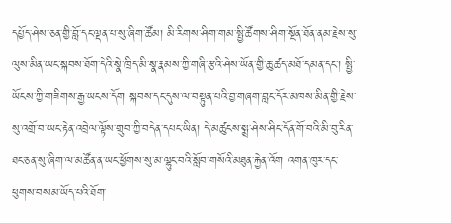དཔྱོད་ཤེས་ཅན་གྱི་བློ་དང་ལྡན་པ་སུ་ཞིག་ཚོམ། མི་རིགས་ཤིག་གམ་སྤྱི་ཚོགས་ཤིག་སྔོན་ཐོན་ནམ་རྗེས་སུ་ལུས་མིན་ཡང་སྐབས་ཐོག་དེའི་སྣེ་ཁྲིད་མི་སྣ་རྣམས་ཀྱི་གཞི་རྩའི་ཤེས་ཡོན་གྱི་ཆུ་ཚད་མཐོ་དམན་དང་། སྤྱི་ཡོངས་ཀྱི་གཟིགས་རྒྱ་ཡངས་དོག སྐབས་དང་དུས་ལ་བསྟུན་པའི་བྱ་གཞག་བླང་དོར་མཁས་མིན་གྱི་རྗེས་སུ་འགྲོ་བ་ཡང་རྟེན་འབྲེལ་ལྟོས་གྲུབ་ཀྱི་བདེན་དཔང་ཡིན། དེ་མཚུངས་སྨྲ་ཤེས་ཤིང་དོན་གོ་བའི་མི་བུ་རིན་ཐང་ཅན་སུ་ཞིག་ལ་མཚོན་ན་ཡང་ཕྱོགས་སུ་མ་ལྷུང་བའི་སློབ་གསོའི་མཐུན་རྐྱེན་འོག འགན་ཁུར་དང་ཕུགས་བསམ་ཡོད་པའི་ཐོག་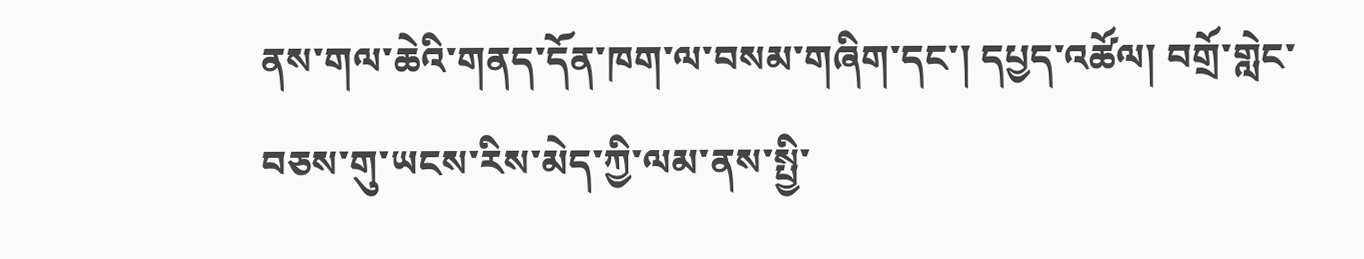ནས་གལ་ཆེའི་གནད་དོན་ཁག་ལ་བསམ་གཞིག་དང་། དཔྱད་འཚོལ། བགྲོ་གླེང་བཅས་གུ་ཡངས་རིས་མེད་ཀྱི་ལམ་ནས་སྤྱི་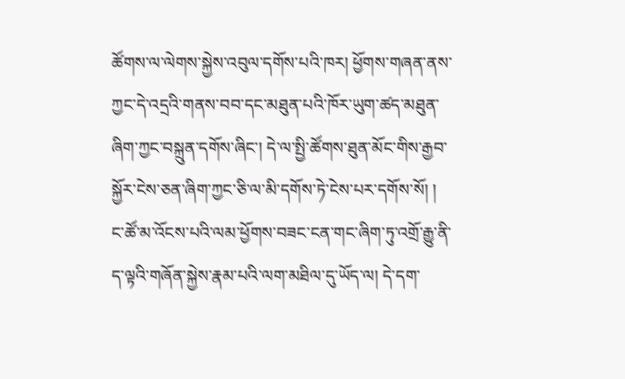ཚོགས་ལ་ལེགས་སྐྱེས་འབུལ་དགོས་པའི་ཁར། ཕྱོགས་གཞན་ནས་ཀྱང་དེ་འདྲའི་གནས་བབ་དང་མཐུན་པའི་ཁོར་ཡུག་ཚད་མཐུན་ཞིག་ཀྱང་བསྐྲུན་དགོས་ཞིང་། དེ་ལ་སྤྱི་ཚོགས་ཐུན་མོང་གིས་རྒྱབ་སྐྱོར་ངེས་ཅན་ཞིག་ཀྱང་ཅི་ལ་མི་དགོས་ཏེ་ངེས་པར་དགོས་སོ། །
ང་ཚོ་མ་འོངས་པའི་ལམ་ཕྱོགས་བཟང་ངན་གང་ཞིག་ཏུ་འགྲོ་རྒྱུ་ནི་ད་ལྟའི་གཞོན་སྐྱེས་རྣམ་པའི་ལག་མཐིལ་དུ་ཡོད་ལ། དེ་དག་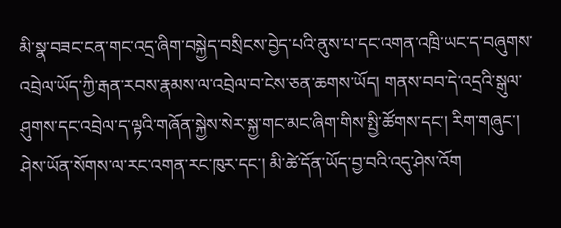མི་སྣ་བཟང་ངན་གང་འདྲ་ཞིག་བསྐྱེད་བསྲིངས་བྱེད་པའི་ནུས་པ་དང་འགན་འཁྲི་ཡང་ད་བཞུགས་འབྲེལ་ཡོད་ཀྱི་རྒན་རབས་རྣམས་ལ་འབྲེལ་བ་ངེས་ཅན་ཆགས་ཡོད། གནས་བབ་དེ་འདྲའི་སྒུལ་ཤུགས་དང་འབྲེལ་ད་ལྟའི་གཞོན་སྐྱེས་སེར་སྐྱ་གང་མང་ཞིག་གིས་སྤྱི་ཚོགས་དང་། རིག་གཞུང་། ཤེས་ཡོན་སོགས་ལ་རང་འགན་རང་ཁུར་དང་། མི་ཚེ་དོན་ཡོད་བྱ་བའི་འདུ་ཤེས་འོག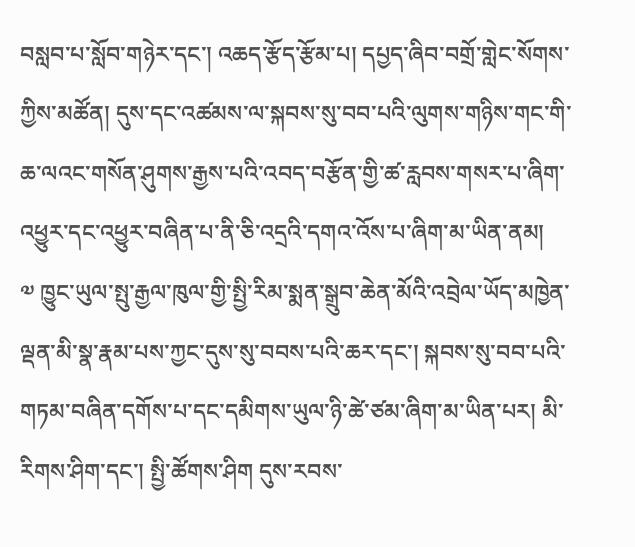བསླབ་པ་སློབ་གཉེར་དང་། འཆད་རྩོད་རྩོམ་པ། དཔྱད་ཞིབ་བགྲོ་གླེང་སོགས་ཀྱིས་མཚོན། དུས་དང་འཚམས་ལ་སྐབས་སུ་བབ་པའི་ལུགས་གཉིས་གང་གི་ཆ་ལའང་གསོན་ཤུགས་རྒྱས་པའི་འབད་བརྩོན་གྱི་ཚ་རླབས་གསར་པ་ཞིག་འཕྱུར་དང་འཕྱུར་བཞིན་པ་ནི་ཅི་འདྲའི་དགའ་འོས་པ་ཞིག་མ་ཡིན་ནམ།
༧ ཁྱུང་ཡུལ་སྤུ་རྒྱལ་ཁུལ་གྱི་སྤྱི་རིམ་སྨན་སྒྲུབ་ཆེན་མོའི་འབྲེལ་ཡོད་མཁྱེན་ལྡན་མི་སྣ་རྣམ་པས་ཀྱང་དུས་སུ་བབས་པའི་ཆར་དང་། སྐབས་སུ་བབ་པའི་གཏམ་བཞིན་དགོས་པ་དང་དམིགས་ཡུལ་ཉི་ཚེ་ཙམ་ཞིག་མ་ཡིན་པར། མི་རིགས་ཤིག་དང་། སྤྱི་ཚོགས་ཤིག དུས་རབས་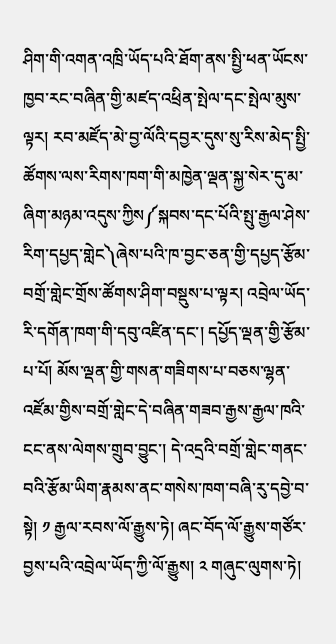ཤིག་གི་འགན་འཁྲི་ཡོད་པའི་ཐོག་ནས་སྤྱི་ཕན་ཡོངས་ཁྱབ་རང་བཞིན་གྱི་མཛད་འཕྲིན་སྤེལ་དང་སྤེལ་མུས་ལྟར། རབ་མཛོད་མེ་བྱ་ལོའི་དབྱར་དུས་སུ་རིས་མེད་སྤྱི་ཚོགས་ལས་རིགས་ཁག་གི་མཁྱེན་ལྡན་སྐྱ་སེར་དུ་མ་ཞིག་མཉམ་འདུས་ཀྱིས༼སྐབས་དང་པོའི་སྤུ་རྒྱལ་ཤེས་རིག་དཔྱད་གླེང༽ཞེས་པའི་ཁ་བྱང་ཅན་གྱི་དཔྱད་རྩོམ་བགྲོ་གླེང་གྲོས་ཚོགས་ཤིག་བསྡུས་པ་ལྟར། འབྲེལ་ཡོད་རི་དགོན་ཁག་གི་དབུ་འཛིན་དང་། དཔྱོད་ལྡན་གྱི་རྩོམ་པ་པོ། མོས་ལྡན་གྱི་གསན་གཟིགས་པ་བཅས་ལྷན་འཛོམ་གྱིས་བགྲོ་གླེང་དེ་བཞིན་གཟབ་རྒྱས་རྒྱལ་ཁའི་ངང་ནས་ལེགས་གྲུབ་བྱུང་། དེ་འདྲའི་བགྲོ་གླེང་གནང་བའི་རྩོམ་ཡིག་རྣམས་ནང་གསེས་ཁག་བཞི་རུ་དབྱེ་བ་སྟེ། ༡ རྒྱལ་རབས་ལོ་རྒྱུས་ཏེ། ཞང་བོད་ལོ་རྒྱུས་གཙོར་བྱས་པའི་འབྲེལ་ཡོད་ཀྱི་ལོ་རྒྱུས། ༢ གཞུང་ལུགས་ཏེ།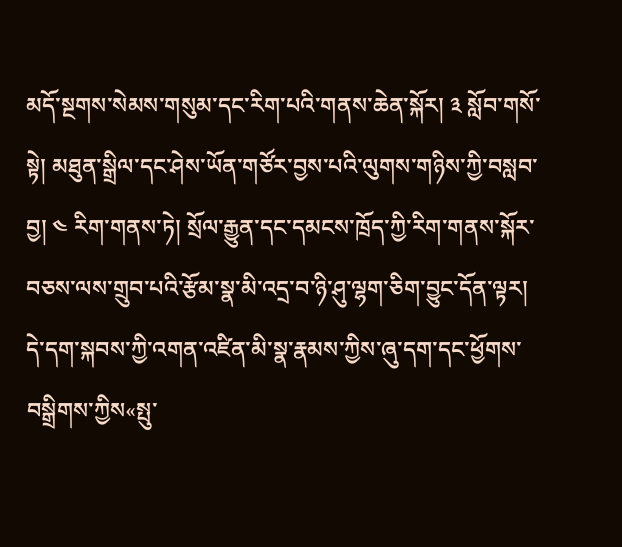མདོ་སྔགས་སེམས་གསུམ་དང་རིག་པའི་གནས་ཆེན་སྐོར། ༣ སློབ་གསོ་སྟེ། མཐུན་སྒྲིལ་དང་ཤེས་ཡོན་གཙོར་བྱས་པའི་ལུགས་གཉིས་ཀྱི་བསླབ་བྱ། ༤ རིག་གནས་ཏེ། སྲོལ་རྒྱུན་དང་དམངས་ཁྲོད་ཀྱི་རིག་གནས་སྐོར་བཅས་ལས་གྲུབ་པའི་རྩོམ་སྣ་མི་འདྲ་བ་ཉི་ཤུ་ལྷག་ཅིག་བྱུང་དོན་ལྟར། དེ་དག་སྐབས་ཀྱི་འགན་འཛིན་མི་སྣ་རྣམས་ཀྱིས་ཞུ་དག་དང་ཕྱོགས་བསྒྲིགས་ཀྱིས«སྤུ་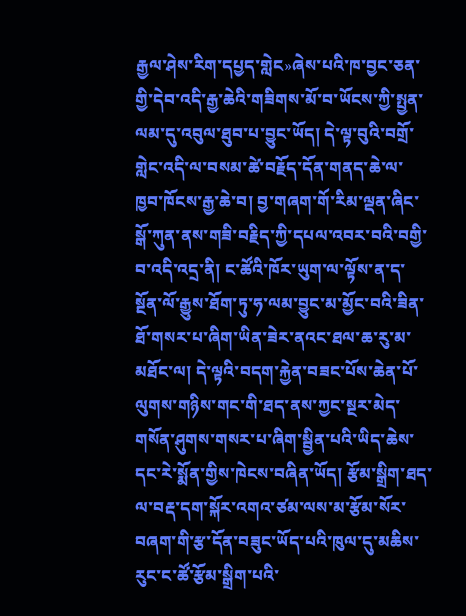རྒྱལ་ཤེས་རིག་དཔྱད་གླེང»ཞེས་པའི་ཁ་བྱང་ཅན་གྱི་དེབ་འདི་རྒྱ་ཆེའི་གཟིགས་མོ་བ་ཡོངས་ཀྱི་སྤྱན་ལམ་དུ་འབུལ་ཐུབ་པ་བྱུང་ཡོད། དེ་ལྟ་བུའི་བགྲོ་གླེང་འདི་ལ་བསམ་ཚེ་བརྗོད་དོན་གནད་ཆེ་ལ་ཁྱབ་ཁོངས་རྒྱ་ཆེ་བ། བྱ་གཞག་གོ་རིམ་ལྡན་ཞིང་སྒོ་ཀུན་ནས་གཟི་བརྗིད་ཀྱི་དཔལ་འབར་བའི་བགྱི་བ་འདི་འདྲ་ནི། ང་ཚོའི་ཁོར་ཡུག་ལ་ལྟོས་ན་ད་སྔོན་ལོ་རྒྱུས་ཐོག་ཏུ་ཧ་ལམ་བྱུང་མ་མྱོང་བའི་ཟིན་ཐོ་གསར་པ་ཞིག་ཡིན་ཟེར་ནའང་ཐལ་ཆ་རུ་མ་མཐོང་ལ། དེ་ལྟའི་བདག་རྐྱེན་བཟང་པོས་ཆེན་པོ་ལུགས་གཉིས་གང་གི་ཐད་ནས་ཀྱང་སྔར་མེད་གསོན་ཤུགས་གསར་པ་ཞིག་སྦྱིན་པའི་ཡིད་ཆེས་དང་རེ་སྨོན་གྱིས་ཁེངས་བཞིན་ཡོད། རྩོམ་སྒྲིག་ཐད་ལ་བརྡ་དག་སྐོར་འགའ་ཙམ་ལས་མ་རྩོམ་སོར་བཞག་གི་རྩ་དོན་བཟུང་ཡོད་པའི་ཁུལ་དུ་མཆིས་རུང་ང་ཚོ་རྩོམ་སྒྲིག་པའི་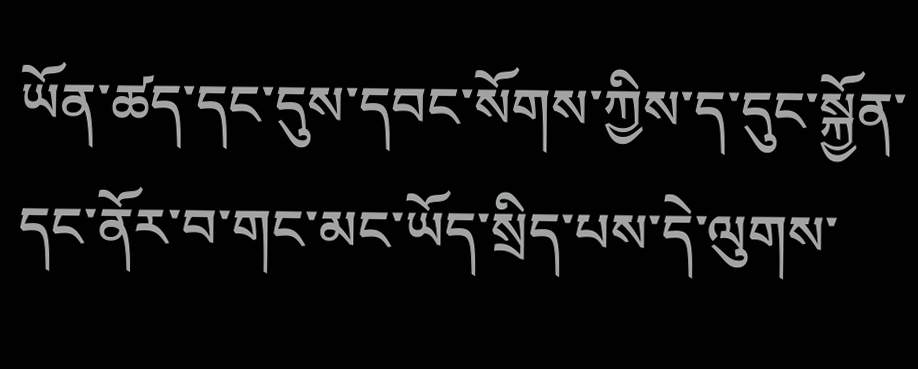ཡོན་ཚད་དང་དུས་དབང་སོགས་ཀྱིས་ད་དུང་སྐྱོན་དང་ནོར་བ་གང་མང་ཡོད་སྲིད་པས་དེ་ལུགས་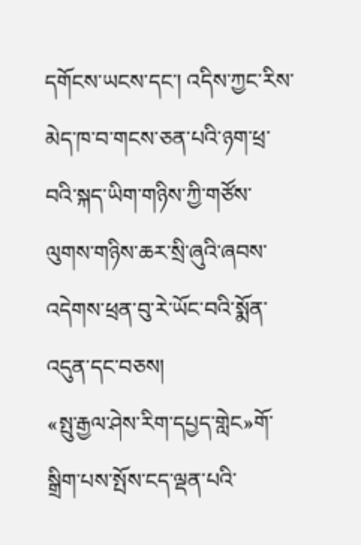དགོངས་ཡངས་དང་། འདིས་ཀྱང་རིས་མེད་ཁ་བ་གངས་ཅན་པའི་ཉག་ཕྲ་བའི་སྐད་ཡིག་གཉིས་ཀྱི་གཙོས་ལུགས་གཉིས་ཆར་སྲི་ཞུའི་ཞབས་འདེགས་ཕྲན་བུ་རེ་ཡོང་བའི་སྨོན་འདུན་དང་བཅས།
«སྤུ་རྒྱལ་ཤེས་རིག་དཔྱད་གླེང»གོ་སྒྲིག་པས་སྤོས་ངད་ལྡན་པའི་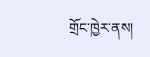གྲོང་ཁྱེར་ནས།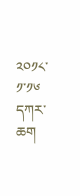༢༠༡༨་༡་༡༦
དཀར་ཆག